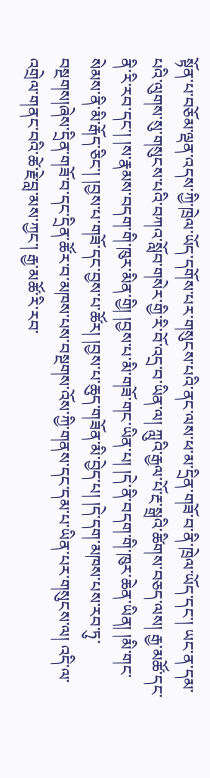སྟོན་པ་བཅོམ་ལྡན་འདས་ཀྱི་ཁྲེལ་ཡོད་དགོས་པར་གསུངས་པའི་ནང་ལས་ཕ་མ་དྲིན་གཟོ་བ་ནི་ཁྲེལ་ཡོད་དང་། ཡང་ན་དམ་པའི་ལུགས་སུ་གསུངས་པའི་བཀའ་སློབ་གསེར་གྱི་རི་བོ་འདྲ་བ་ཡིན་ལ། ཀླུའི་རྒྱལ་པོ་རྔ་སྒྲའི་ཚིགས་བཅད་ལས། རྒྱ་མཚོ་དང་ནི་རི་རབ་དང་། །ས་རྣམས་བདག་གི་ཁུར་མིན་གྱི། །བྱས་པ་མི་གཟོ་གང་ཡིན་པ། །དེ་ནི་བདག་གི་ཁུར་ཆེན་ཡིན། །མི་གང་སེམས་ནི་མི་རྒོད་ཅིང་། །བྱས་པ་གཟོ་དང་བྱས་པ་ཚོར། །བྱས་པ་ཆུད་གཟོན་མི་བྱེད་པ། །དེ་དག་མཁས་པས་རབ་ཏུ་བསྔགས།ཞེས་དྲིན་གཟོ་བ་དང་དྲིན་ཚོར་བ་མཁས་པས་བསྔགས་འོས་ཀྱི་གནས་དང་དམ་པ་ཡིན་པར་གསུངས་ལ། འདི་ལ་འགྲེལ་གནང་བའི་ཚེ་རྗེ་བླ་མས་ཀྱང་། རྒྱ་མཚོ་རི་རབ་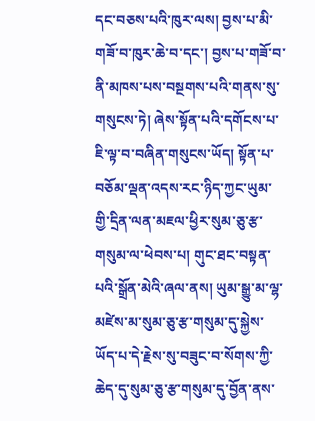དང་བཅས་པའི་ཁུར་ལས། བྱས་པ་མི་གཟོ་བ་ཁུར་ཆེ་བ་དང་། བྱས་པ་གཟོ་བ་ནི་མཁས་པས་བསྔགས་པའི་གནས་སུ་གསུངས་ཏེ། ཞེས་སྟོན་པའི་དགོངས་པ་ཇི་ལྟ་བ་བཞིན་གསུངས་ཡོད། སྟོན་པ་བཅོམ་ལྡན་འདས་རང་ཉིད་ཀྱང་ཡུམ་གྱི་དྲིན་ལན་མཇལ་ཕྱིར་སུམ་ཅུ་རྩ་གསུམ་ལ་ཕེབས་པ། གུང་ཐང་བསྟན་པའི་སྒྲོན་མེའི་ཞལ་ནས། ཡུམ་སྒྱུ་མ་ལྷ་མཛེས་མ་སུམ་ཅུ་རྩ་གསུམ་དུ་སྐྱེས་ཡོད་པ་དེ་རྗེས་སུ་བཟུང་བ་སོགས་ཀྱི་ཆེད་དུ་སུམ་ཅུ་རྩ་གསུམ་དུ་བྱོན་ནས་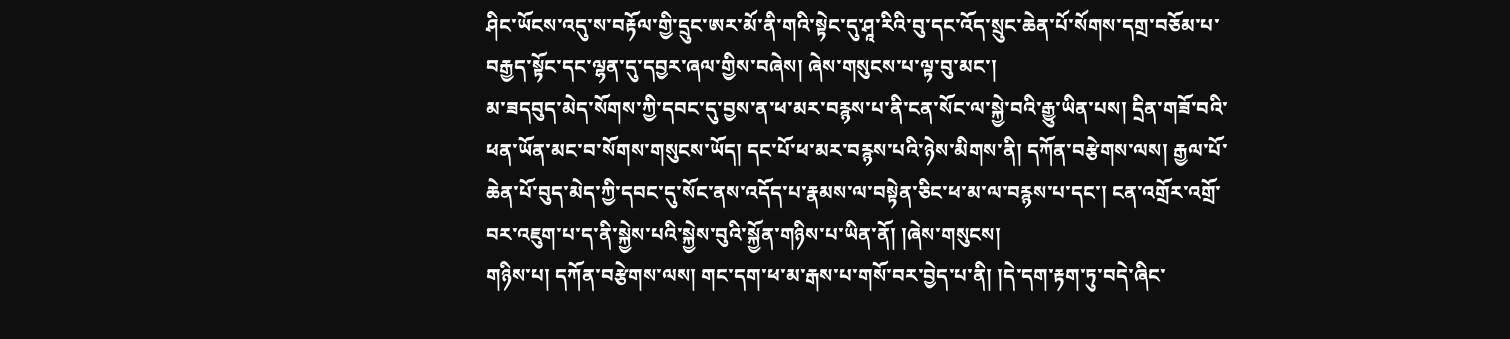ཤིང་ཡོངས་འདུ་ས་བརྟོལ་གྱི་དྲུང་ཨར་མོ་ནི་གའི་སྟེང་དུ་ཤཱ་རིའི་བུ་དང་འོད་སྲུང་ཆེན་པོ་སོགས་དགྲ་བཅོམ་པ་བརྒྱད་སྟོང་དང་ལྷན་དུ་དབྱར་ཞལ་གྱིས་བཞེས། ཞེས་གསུངས་པ་ལྟ་བུ་མང་།
མ་ཟདབུད་མེད་སོགས་ཀྱི་དབང་དུ་བྱས་ན་ཕ་མར་བརྙས་པ་ནི་ངན་སོང་ལ་སྐྱེ་བའི་རྒྱུ་ཡིན་པས། དྲིན་གཟོ་བའི་ཕན་ཡོན་མང་བ་སོགས་གསུངས་ཡོད། དང་པོ་ཕ་མར་བརྙས་པའི་ཉེས་མིགས་ནི། དཀོན་བརྩེགས་ལས། རྒྱལ་པོ་ཆེན་པོ་བུད་མེད་ཀྱི་དབང་དུ་སོང་ནས་འདོད་པ་རྣམས་ལ་བསྟེན་ཅིང་ཕ་མ་ལ་བརྙས་པ་དང་། ངན་འགྲོར་འགྲོ་བར་འཇུག་པ་ད་ནི་སྐྱེས་པའི་སྐྱེས་བུའི་སྐྱོན་གཉིས་པ་ཡིན་ནོ། །ཞེས་གསུངས།
གཉིས་པ། དཀོན་བརྩེགས་ལས། གང་དག་ཕ་མ་རྒས་པ་གསོ་བར་བྱེད་པ་ནི། །དེ་དག་རྟག་ཏུ་བདེ་ཞིང་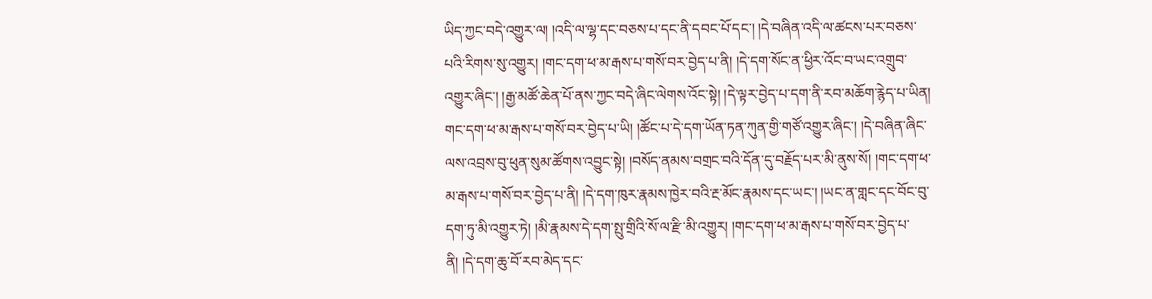ཡིད་ཀྱང་བདེ་འགྱུར་ལ། །འདི་ལ་ལྷ་དང་བཅས་པ་དང་ནི་དབང་པོ་དང་། །དེ་བཞིན་འདི་ལ་ཚངས་པར་བཅས་པའི་རིགས་སུ་འགྱུར། །གང་དག་ཕ་མ་རྒས་པ་གསོ་བར་བྱེད་པ་ནི། །དེ་དག་སོང་ན་ཕྱིར་འོང་བ་ཡང་འགྲུབ་འགྱུར་ཞིང་། །རྒྱ་མཚོ་ཆེན་པོ་ནས་ཀྱང་བདེ་ཞིང་ལེགས་འོང་སྟེ། །དེ་ལྟར་བྱེད་པ་དག་ནི་རབ་མཆོག་རྙེད་པ་ཡིན། གང་དག་ཕ་མ་རྒས་པ་གསོ་བར་བྱེད་པ་ཡི། །ཚོང་པ་དེ་དག་ཡོན་ཏན་ཀུན་གྱི་གཙོ་འགྱུར་ཞིང་། །དེ་བཞིན་ཞིང་ལས་འབྲས་བུ་ཕུན་སུམ་ཚོགས་འབྱུང་སྟེ། །བསོད་ནམས་བགྲང་བའི་དོན་དུ་བརྗོད་པར་མི་ནུས་སོ། །གང་དག་ཕ་མ་རྒས་པ་གསོ་བར་བྱེད་པ་ནི། །དེ་དག་ཁུར་རྣམས་ཁྱེར་བའི་རྔ་མོང་རྣམས་དང་ཡང་། །ཡང་ན་གླང་དང་བོང་བུ་དག་ཏུ་མི་འགྱུར་ཏེ། །མི་རྣམས་དེ་དག་སྤུ་གྲིའི་སོ་ལ་རྫི་མི་འགྱུར། །གང་དག་ཕ་མ་རྒས་པ་གསོ་བར་བྱེད་པ་ནི། །དེ་དག་ཆུ་བོ་རབ་མེད་དང་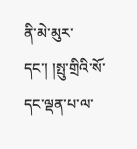ནི་མེ་མུར་དང་། །སྤུ་གྲིའི་སོ་དང་ལྡན་པ་ལ་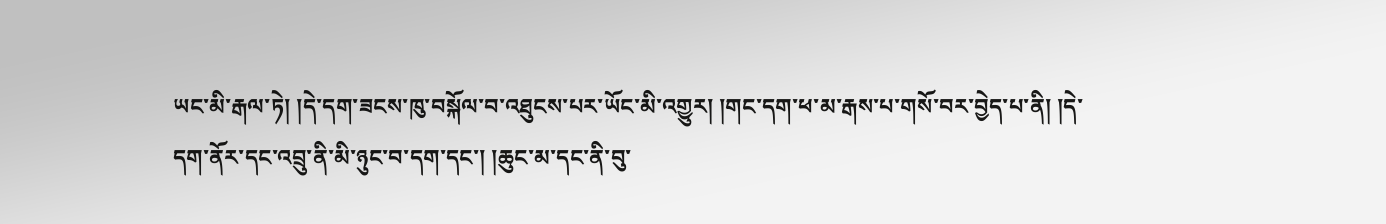ཡང་མི་རྒལ་ཏེ། །དེ་དག་ཟངས་ཁུ་བསྐོལ་བ་འཐུངས་པར་ཡོང་མི་འགྱུར། །གང་དག་ཕ་མ་རྒས་པ་གསོ་བར་བྱེད་པ་ནི། །དེ་དག་ནོར་དང་འབྲུ་ནི་མི་ཉུང་བ་དག་དང་། །ཆུང་མ་དང་ནི་བུ་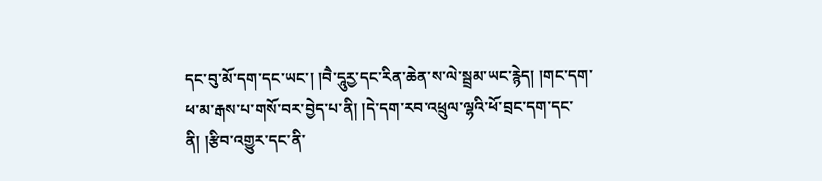དང་བུ་མོ་དག་དང་ཡང་། །བཻ་དཱུརྱ་དང་རིན་ཆེན་ས་ལེ་སྦྲམ་ཡང་རྙེད། །གང་དག་ཕ་མ་རྒས་པ་གསོ་བར་བྱེད་པ་ནི། །དེ་དག་རབ་འཕྲུལ་ལྷའི་ཕོ་བྲང་དག་དང་ནི། །རྩིབ་འགྱུར་དང་ནི་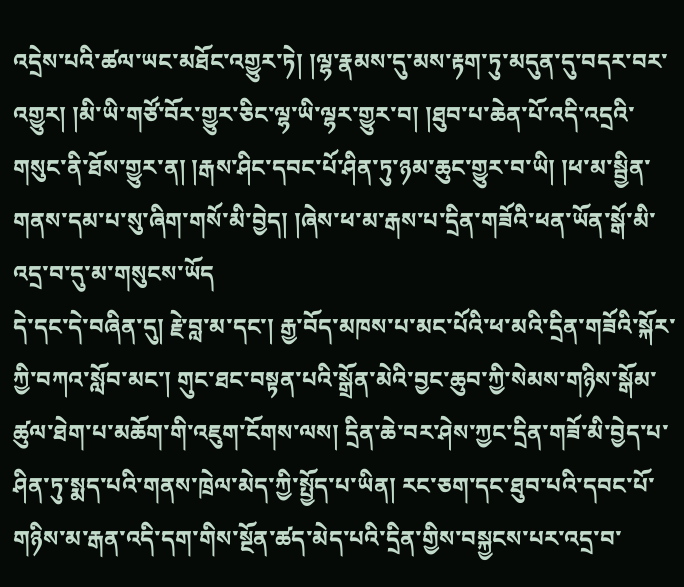འདྲེས་པའི་ཚལ་ཡང་མཐོང་འགྱུར་ཏེ། །ལྷ་རྣམས་དུ་མས་རྟག་ཏུ་མདུན་དུ་བདར་བར་འགྱུར། །མི་ཡི་གཙོ་བོར་གྱུར་ཅིང་ལྷ་ཡི་ལྷར་གྱུར་བ། །ཐུབ་པ་ཆེན་པོ་འདི་འདྲའི་གསུང་ནི་ཐོས་གྱུར་ན། །རྒས་ཤིང་དབང་པོ་ཤིན་ཏུ་ཉམ་ཆུང་གྱུར་བ་ཡི། །ཕ་མ་སྦྱིན་གནས་དམ་པ་སུ་ཞིག་གསོ་མི་བྱེད། །ཞེས་ཕ་མ་རྒས་པ་དྲིན་གཟོའི་ཕན་ཡོན་སྒོ་མི་འདྲ་བ་དུ་མ་གསུངས་ཡོད
དེ་དང་དེ་བཞིན་དུ། རྗེ་བླ་མ་དང་། རྒྱ་བོད་མཁས་པ་མང་པོའི་ཕ་མའི་དྲིན་གཟོའི་སྐོར་ཀྱི་བཀའ་སློབ་མང་། གུང་ཐང་བསྟན་པའི་སྒྲོན་མེའི་བྱང་ཆུབ་ཀྱི་སེམས་གཉིས་སྒོམ་ཚུལ་ཐེག་པ་མཆོག་གི་འཇུག་ངོགས་ལས། དྲིན་ཆེ་བར་ཤེས་ཀྱང་དྲིན་གཟོ་མི་བྱེད་པ་ཤིན་ཏུ་སྨད་པའི་གནས་ཁྲེལ་མེད་ཀྱི་སྤྱོད་པ་ཡིན། རང་ཅག་དང་ཐུབ་པའི་དབང་པོ་གཉིས་མ་རྒན་འདི་དག་གིས་སྔོན་ཚད་མེད་པའི་དྲིན་གྱིས་བསྐྱངས་པར་འདྲ་བ་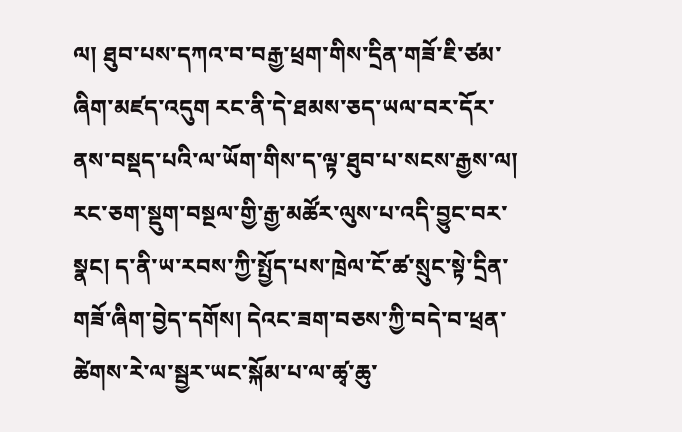ལ། ཐུབ་པས་དཀའ་བ་བརྒྱ་ཕྲག་གིས་དྲིན་གཟོ་ཇི་ཙམ་ཞིག་མཛད་འདུག རང་ནི་དེ་ཐམས་ཅད་ཡལ་བར་དོར་ནས་བསྡད་པའི་ལ་ཡོག་གིས་ད་ལྟ་ཐུབ་པ་སངས་རྒྱས་ལ། རང་ཅག་སྡུག་བསྔལ་གྱི་རྒྱ་མཚོར་ལུས་པ་འདི་བྱུང་བར་སྣང། ད་ནི་ཡ་རབས་ཀྱི་སྤྱོད་པས་ཁྲེལ་ངོ་ཚ་སྲུང་སྟེ་དྲིན་གཟོ་ཞིག་བྱེད་དགོས། དེའང་ཟག་བཅས་ཀྱི་བདེ་བ་ཕྲན་ཚེགས་རེ་ལ་སྦྱར་ཡང་སྐོམ་པ་ལ་ཚྭ་ཆུ་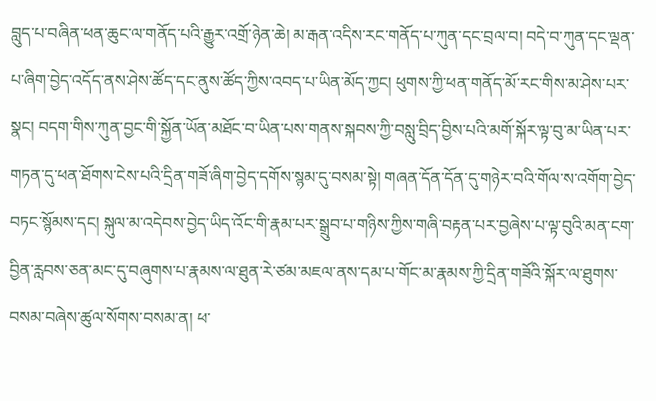བླུད་པ་བཞིན་ཕན་ཆུང་ལ་གནོད་པའི་རྒྱུར་འགྲོ་ཉེན་ཆེ། མ་རྒན་འདིས་རང་གནོད་པ་ཀུན་དང་བྲལ་བ། བདེ་བ་ཀུན་དང་ལྡན་པ་ཞིག་བྱེད་འདོད་ནས་ཤེས་ཚོད་དང་ནུས་ཚོད་ཀྱིས་འབད་པ་ཡིན་མོད་ཀྱང། ཕུགས་ཀྱི་ཕན་གནོད་མོ་རང་གིས་མ་ཤེས་པར་སྣང། བདག་གིས་ཀུན་བྱང་གི་སྐྱོན་ཡོན་མཐོང་བ་ཡིན་པས་གནས་སྐབས་ཀྱི་བསླུ་བྲིད་བྱིས་པའི་མགོ་སྐོར་ལྟ་བུ་མ་ཡིན་པར་གཏན་དུ་ཕན་ཐོགས་ངེས་པའི་དྲིན་གཟོ་ཞིག་བྱེད་དགོས་སྙམ་དུ་བསམ་སྟེ། གཞན་དོན་དོན་དུ་གཉེར་བའི་གོལ་ས་འགོག་བྱེད་བཏང་སྙོམས་དང། སྐུལ་མ་འདེབས་བྱེད་ཡིད་འོང་གི་རྣམ་པར་སྒྲུབ་པ་གཉིས་ཀྱིས་གཞི་བརྟན་པར་བྱཞེས་པ་ལྟ་བུའི་མན་ངག་བྱིན་རླབས་ཅན་མང་དུ་བཞུགས་པ་རྣམས་ལ་ཐུན་རེ་ཙམ་མཇལ་ནས་དམ་པ་གོང་མ་རྣམས་ཀྱི་དྲིན་གཟོའི་སྐོར་ལ་ཐུགས་བསམ་བཞེས་ཚུལ་སོགས་བསམ་ན། ཕ་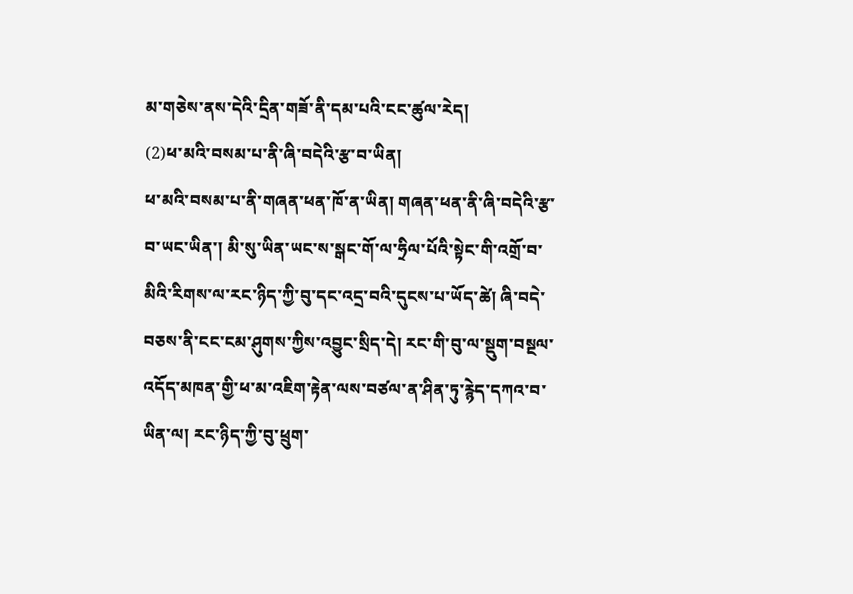མ་གཅེས་ནས་དེའི་དྲིན་གཟོ་ནི་དམ་པའི་ངང་ཚུལ་རེད།
(2)ཕ་མའི་བསམ་པ་ནི་ཞི་བདེའི་རྩ་བ་ཡིན།
ཕ་མའི་བསམ་པ་ནི་གཞན་ཕན་ཁོ་ན་ཡིན། གཞན་ཕན་ནི་ཞི་བདེའི་རྩ་བ་ཡང་ཡིན་། མི་སུ་ཡིན་ཡང་ས་སྒང་གོ་ལ་ཧྲིལ་པོའི་སྟེང་གི་འགྲོ་བ་མིའི་རིགས་ལ་རང་ཉིད་ཀྱི་བུ་དང་འདྲ་བའི་དུངས་པ་ཡོད་ཚེ། ཞི་བདེ་བཅས་ནི་ངང་ངམ་ཤུགས་ཀྱིས་འབྱུང་སྲིད་དེ། རང་གི་བུ་ལ་སྡུག་བསྔལ་འདོད་མཁན་གྱི་ཕ་མ་འཇིག་རྟེན་ལས་བཙལ་ན་ཤིན་ཏུ་རྙེད་དཀའ་བ་ཡིན་ལ། རང་ཉིད་ཀྱི་བུ་ཕྲུག་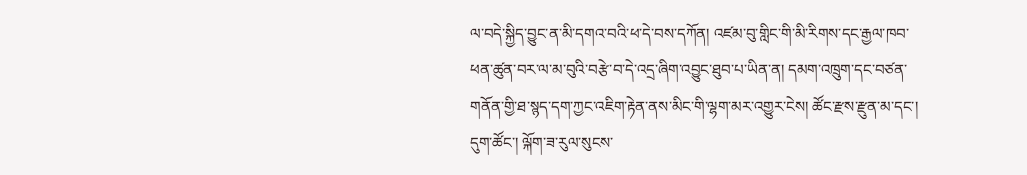ལ་བདེ་སྐྱིད་བྱུང་ན་མི་དགའ་བའི་ཕ་དེ་བས་དཀོན། འཛམ་བུ་གླིང་གི་མི་རིགས་དང་རྒྱལ་ཁབ་ཕན་ཚུན་བར་ལ་མ་བུའི་བརྩེ་བ་དེ་འདྲ་ཞིག་འབྱུང་ཐུབ་པ་ཡིན་ན། དམག་འཁྲུག་དང་བཙན་གནོན་གྱི་ཐ་སྙད་དག་ཀྱང་འཇིག་རྟེན་ནས་མིང་གི་ལྷག་མར་འགྱུར་ངེས། ཚོང་རྫས་རྫུན་མ་དང་། དུག་ཚོང་། ལྐོག་ཟ་རུལ་སུངས་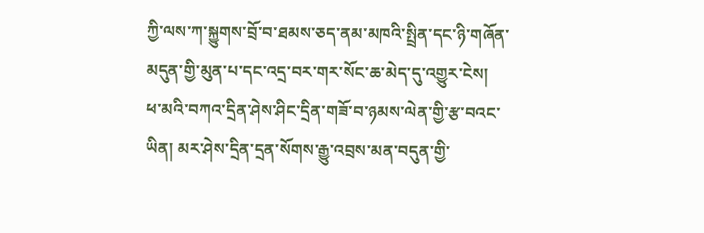ཀྱི་ལས་ཀ་སྐྱུགས་བྲོ་བ་ཐམས་ཅད་ནམ་མཁའི་སྤྲིན་དང་ཉི་གཞོན་མདུན་གྱི་མུན་པ་དང་འདྲ་བར་གར་སོང་ཆ་མེད་དུ་འགྱུར་ངེས།
ཕ་མའི་བཀའ་དྲིན་ཤེས་ཤིང་དྲིན་གཟོ་བ་ཉམས་ལེན་གྱི་རྩ་བའང་ཡིན། མར་ཤེས་དྲིན་དྲན་སོགས་རྒྱུ་འབྲས་མན་བདུན་གྱི་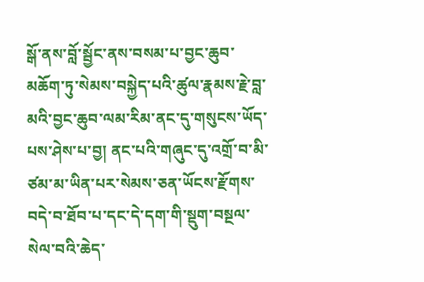སྒོ་ནས་བློ་སྦྱོང་ནས་བསམ་པ་བྱང་ཆུབ་མཆོག་ཏུ་སེམས་བསྐྱེད་པའི་ཚུལ་རྣམས་རྗེ་བླ་མའི་བྱང་ཆུབ་ལམ་རིམ་ནང་དུ་གསུངས་ཡོད་པས་ཤེས་པ་བྱ། ནང་པའི་གཞུང་དུ་འགྲོ་བ་མི་ཙམ་མ་ཡིན་པར་སེམས་ཅན་ཡོངས་རྫོགས་བདེ་བ་ཐོབ་པ་དང་དེ་དག་གི་སྡུག་བསྔལ་སེལ་བའི་ཆེད་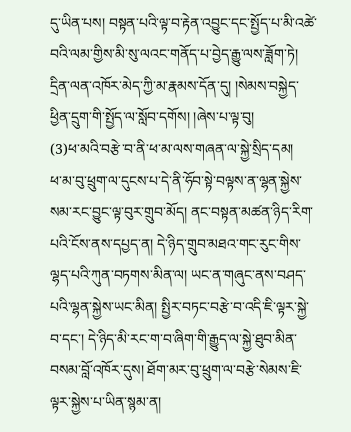དུ་ཡིན་པས། བསྟན་པའི་ལྟ་བ་རྟེན་འབྱུང་དང་སྤྱོད་པ་མི་འཚེ་བའི་ལམ་གྱིས་མི་སུ་ལའང་གནོད་པ་བྱེད་རྒྱུ་ལས་ཟློག་ཏེ། དྲིན་ལན་འཁོར་མེད་ཀྱི་མ་རྣམས་དོན་དུ། །སེམས་བསྐྱེད་ཕྱིན་དྲུག་གི་སྤྱོད་ལ་སློབ་དགོས། །ཞེས་པ་ལྟ་བུ།
(3)ཕ་མའི་བརྩེ་བ་ནི་ཕ་མ་ལས་གཞན་ལ་སྐྱེ་སྲིད་དམ།
ཕ་མ་བུ་ཕྲུག་ལ་དུངས་པ་དེ་ནི་ཧོབ་སྟེ་བལྟས་ན་ལྷན་སྐྱེས་སམ་རང་བྱུང་ལྟ་བུར་གྲུབ་མོད། ནང་བསྟན་མཚན་ཉིད་རིག་པའི་ངོས་ནས་དཔྱད་ན། དེ་ཉིད་གྲུབ་མཐའ་གང་རུང་གིས་ལྷད་པའི་ཀུན་བཏགས་མིན་ལ། ཡང་ན་གཞུང་ནས་བཤད་པའི་ལྷན་སྐྱེས་ཡང་མིན། སྤྱིར་བཏང་བརྩེ་བ་འདི་ཇི་ལྟར་སྐྱེ་བ་དང་། དེ་ཉིད་མི་རང་ག་བ་ཞིག་གི་རྒྱུད་ལ་སྐྱེ་ཐུབ་མིན་བསམ་བློ་འཁོར་དུས། ཐོག་མར་བུ་ཕྲུག་ལ་བརྩེ་སེམས་ཇི་ལྟར་སྐྱེས་པ་ཡིན་སྙམ་ན།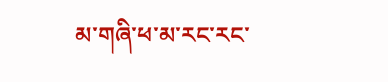མ་གཞི་ཕ་མ་རང་རང་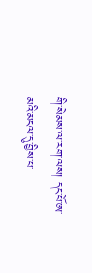གི་སེམས་ལ་རག་ལས། དང་པོ་ཨ་མའི་མངལ་དུ་བྱིས་པ་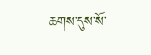ཆགས་དུས་སོ་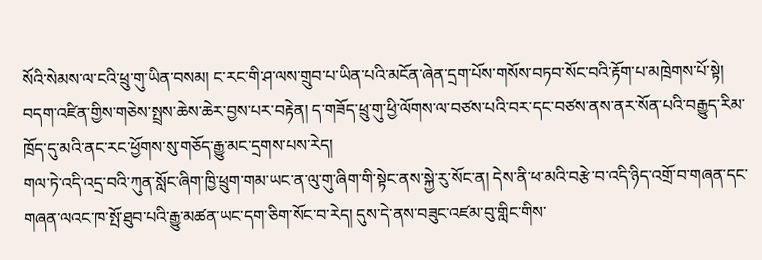སོའི་སེམས་ལ་ངའི་ཕྲུ་གུ་ཡིན་བསམ། ང་རང་གི་ཤ་ལས་གྲུབ་པ་ཡིན་པའི་མངོན་ཞེན་དྲག་པོས་གསོས་བཏབ་སོང་བའི་རྟོག་པ་མཁྲེགས་པོ་སྟེ། བདག་འཛིན་གྱིས་གཅེས་སྤྲས་ཆེས་ཆེར་བྱས་པར་བརྟེན། ད་གཟོད་ཕྲུ་གུ་ཕྱི་ལོགས་ལ་བཙས་པའི་བར་དང་བཙས་ནས་ནར་སོན་པའི་བརྒྱུད་རིམ་ཁྲོད་དུ་མའི་ནང་རང་ཕྱོགས་སུ་གཅོད་རྒྱུ་མང་དྲགས་པས་རེད།
གལ་ཏེ་འདི་འདྲ་བའི་ཀུན་སློང་ཞིག་ཁྱི་ཕྲུག་གམ་ཡང་ན་ལུ་གུ་ཞིག་གི་སྟེང་ནས་སྐྱེ་རུ་སོང་ན། དེས་ནི་ཕ་མའི་བརྩེ་བ་འདི་ཉིད་འགྲོ་བ་གཞན་དང་གཞན་ལའང་ཁ་སྤོ་ཐུབ་པའི་རྒྱུ་མཚན་ཡང་དག་ཅིག་སོང་བ་རེད། དུས་དེ་ནས་བཟུང་འཛམ་བུ་གླིང་གིས་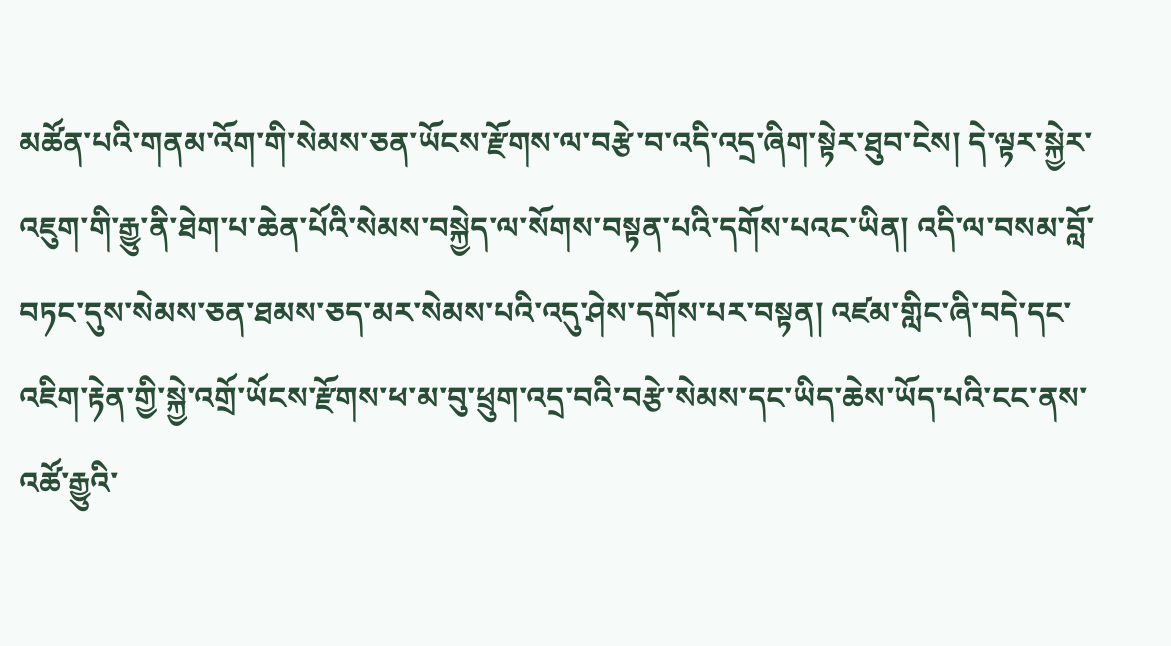མཚོན་པའི་གནམ་འོག་གི་སེམས་ཅན་ཡོངས་རྫོགས་ལ་བརྩེ་བ་འདི་འདྲ་ཞིག་སྟེར་ཐུབ་ངེས། དེ་ལྟར་སྐྱེར་འཇུག་གི་རྒྱུ་ནི་ཐེག་པ་ཆེན་པོའི་སེམས་བསྐྱེད་ལ་སོགས་བསྟན་པའི་དགོས་པའང་ཡིན། འདི་ལ་བསམ་བློ་བཏང་དུས་སེམས་ཅན་ཐམས་ཅད་མར་སེམས་པའི་འདུ་ཤེས་དགོས་པར་བསྟན། འཛམ་གླིང་ཞི་བདེ་དང་འཇིག་རྟེན་གྱི་སྐྱེ་འགྲོ་ཡོངས་རྫོགས་ཕ་མ་བུ་ཕྲུག་འདྲ་བའི་བརྩེ་སེམས་དང་ཡིད་ཆེས་ཡོད་པའི་ངང་ནས་འཚོ་རྒྱུའི་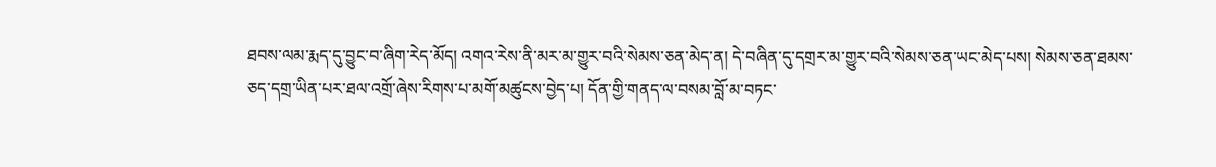ཐབས་ལམ་རྨད་དུ་བྱུང་བ་ཞིག་རེད་མོད། འགའ་རེས་ནི་མར་མ་གྱུར་བའི་སེམས་ཅན་མེད་ན། དེ་བཞིན་དུ་དགྲར་མ་གྱུར་བའི་སེམས་ཅན་ཡང་མེད་པས། སེམས་ཅན་ཐམས་ཅད་དགྲ་ཡིན་པར་ཐལ་འགྲོ་ཞེས་རིགས་པ་མགོ་མཚུངས་བྱེད་པ། དོན་གྱི་གནད་ལ་བསམ་བློ་མ་བཏང་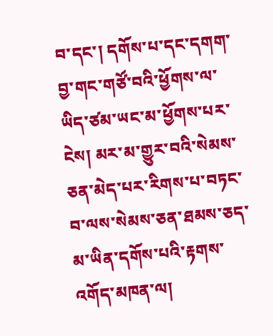བ་དང་། དགོས་པ་དང་དགག་བྱ་གང་གཙོ་བའི་ཕྱོགས་ལ་ཡིད་ཙམ་ཡང་མ་ཕྱོགས་པར་ངེས། མར་མ་གྱུར་བའི་སེམས་ཅན་མེད་པར་རིགས་པ་བཏང་བ་ལས་སེམས་ཅན་ཐམས་ཅད་མ་ཡིན་དགོས་པའི་རྟགས་འགོད་མཁན་ལ།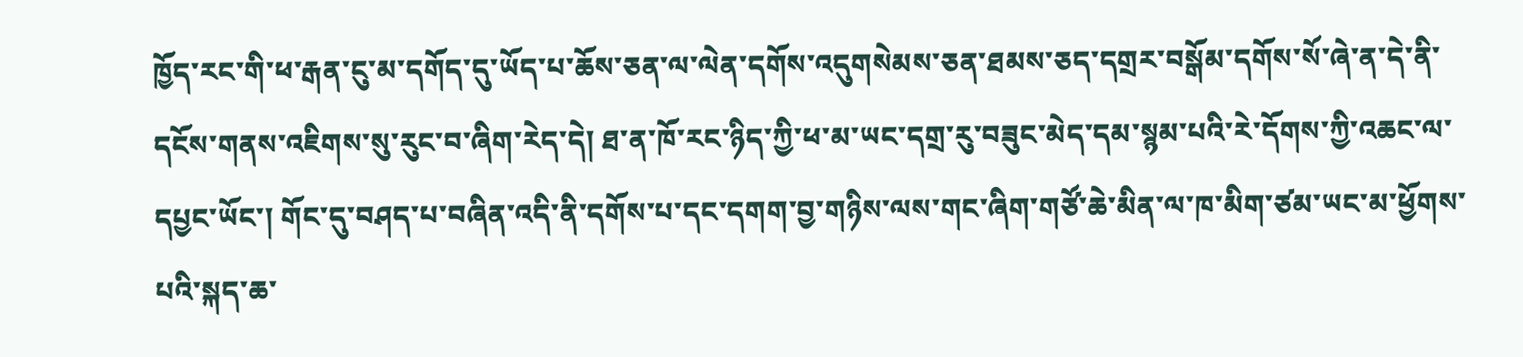ཁྱོད་རང་གི་ཕ་རྒན་ངུ་མ་དགོད་དུ་ཡོད་པ་ཆོས་ཅན་ལ་ལེན་དགོས་འདུགསེམས་ཅན་ཐམས་ཅད་དགྲར་བསྒོམ་དགོས་སོ་ཞེ་ན་དེ་ནི་དངོས་གནས་འཇིགས་སུ་རུང་བ་ཞིག་རེད་དེ། ཐ་ན་ཁོ་རང་ཉིད་ཀྱི་ཕ་མ་ཡང་དགྲ་རུ་བཟུང་མེད་དམ་སྙམ་པའི་རེ་དོགས་ཀྱི་འཆང་ལ་དཔྱང་ཡོང་། གོང་དུ་བཤད་པ་བཞིན་འདི་ནི་དགོས་པ་དང་དགག་བྱ་གཉིས་ལས་གང་ཞིག་གཙོ་ཆེ་མིན་ལ་ཁ་མིག་ཙམ་ཡང་མ་ཕྱོགས་པའི་སྐད་ཆ་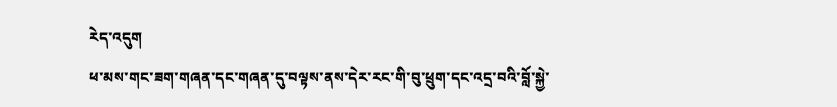རེད་འདུག
ཕ་མས་གང་ཟག་གཞན་དང་གཞན་དུ་བལྟས་ནས་དེར་རང་གི་བུ་ཕྲུག་དང་འདྲ་བའི་བློ་སྐྱེ་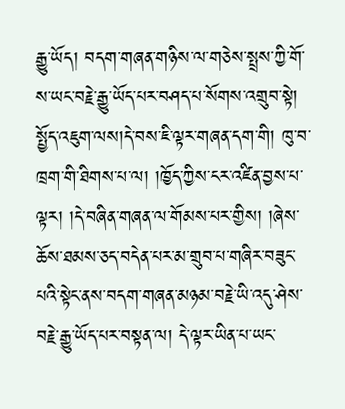རྒྱུ་ཡོད། བདག་གཞན་གཉིས་ལ་གཅེས་སྤྲས་ཀྱི་གོ་ས་ཡང་བརྗེ་རྒྱུ་ཡོད་པར་བཤད་པ་སོགས་འགྲུབ་སྟེ། སྤྱོད་འཇུག་ལས།དེ་བས་ཇི་ལྟར་གཞན་དག་གི། ཁུ་བ་ཁྲག་གི་ཐིགས་པ་ལ། །ཁྱོད་ཀྱིས་ངར་འཛིན་བྱས་པ་ལྟར། །དེ་བཞིན་གཞན་ལ་གོམས་པར་གྱིས། །ཞེས་ཆོས་ཐམས་ཅད་བདེན་པར་མ་གྲུབ་པ་གཞིར་བཟུང་པའི་སྟེང་ནས་བདག་གཞན་མཉམ་བརྗེ་ཡི་འདུ་ཤེས་བརྗེ་རྒྱུ་ཡོད་པར་བསྟན་ལ། དེ་ལྟར་ཡིན་པ་ཡང་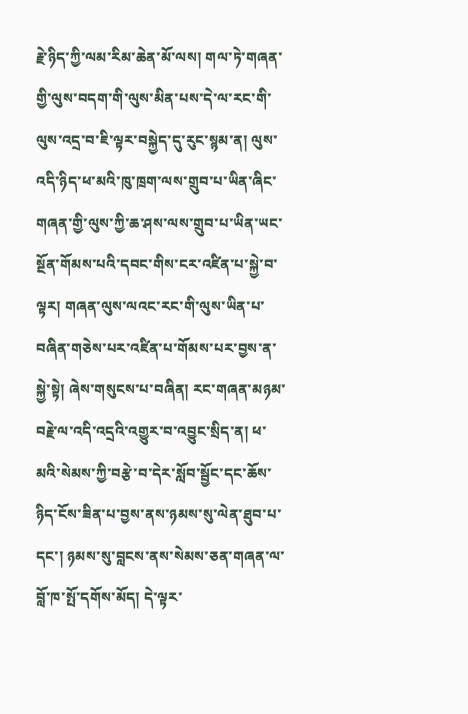རྗེ་ཉིད་ཀྱི་ལམ་རིམ་ཆེན་མོ་ལས། གལ་ཏེ་གཞན་གྱི་ལུས་བདག་གི་ལུས་མིན་པས་དེ་ལ་རང་གི་ལུས་འདྲ་བ་ཇི་ལྟར་བསྐྱེད་དུ་རུང་སྙམ་ན། ལུས་འདི་ཉིད་ཕ་མའི་ཁུ་ཁྲག་ལས་གྲུབ་པ་ཡིན་ཞིང་གཞན་གྱི་ལུས་ཀྱི་ཆ་ཤས་ལས་གྲུབ་པ་ཡིན་ཡང་སྔོན་གོམས་པའི་དབང་གིས་ངར་འཛིན་པ་སྐྱེ་བ་ལྟར། གཞན་ལུས་ལའང་རང་གི་ལུས་ཡིན་པ་བཞིན་གཅེས་པར་འཛིན་པ་གོམས་པར་བྱས་ན་སྐྱེ་སྟེ། ཞེས་གསུངས་པ་བཞིན། རང་གཞན་མཉམ་བརྗེ་ལ་འདི་འདྲའི་འགྱུར་བ་འབྱུང་སྲིད་ན། ཕ་མའི་སེམས་ཀྱི་བརྩེ་བ་དེར་སློབ་སྦྱོང་དང་ཆོས་ཉིད་ངོས་ཟིན་པ་བྱས་ནས་ཉམས་སུ་ལེན་ཐུབ་པ་དང་། ཉམས་སུ་བླངས་ནས་སེམས་ཅན་གཞན་ལ་བློ་ཁ་སྤོ་དགོས་མོད། དེ་ལྟར་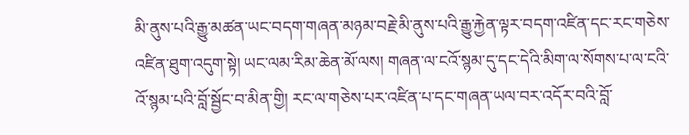མི་ནུས་པའི་རྒྱུ་མཚན་ཡང་བདག་གཞན་མཉམ་བརྗེ་མི་ནུས་པའི་རྒྱུ་རྐྱེན་ལྟར་བདག་འཛིན་དང་རང་གཅེས་འཛིན་ཐུག་འདུག་སྟེ། ཡང་ལམ་རིམ་ཆེན་མོ་ལས། གཞན་ལ་ངའོ་སྙམ་དུ་དང་དེའི་མིག་ལ་སོགས་པ་ལ་ངའི་འོ་སྙམ་པའི་བློ་སྦྱོང་བ་མིན་གྱི། རང་ལ་གཅེས་པར་འཛིན་པ་དང་གཞན་ཡལ་བར་འདོར་བའི་བློ་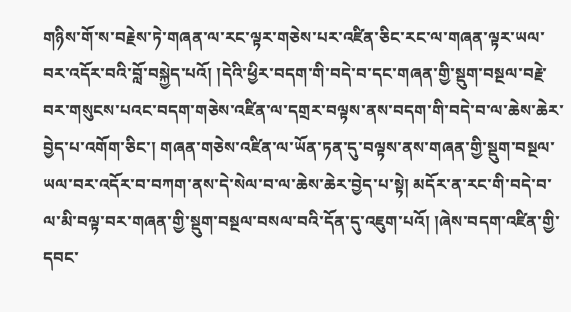གཉིས་གོ་ས་བརྗེས་ཏེ་གཞན་ལ་རང་ལྟར་གཅེས་པར་འཛིན་ཅིང་རང་ལ་གཞན་ལྟར་ཡལ་བར་འདོར་བའི་བློ་བསྐྱེད་པའོ། །དེའི་ཕྱིར་བདག་གི་བདེ་བ་དང་གཞན་གྱི་སྡུག་བསྔལ་བརྗེ་བར་གསུངས་པའང་བདག་གཅེས་འཛིན་ལ་དགྲར་བལྟས་ནས་བདག་གི་བདེ་བ་ལ་ཆེས་ཆེར་བྱེད་པ་འགོག་ཅིང་། གཞན་གཅེས་འཛིན་ལ་ཡོན་ཏན་དུ་བལྟས་ནས་གཞན་གྱི་སྡུག་བསྔལ་ཡལ་བར་འདོར་བ་བཀག་ནས་དེ་སེལ་བ་ལ་ཆེས་ཆེར་བྱེད་པ་སྟེ། མདོར་ན་རང་གི་བདེ་བ་ལ་མི་བལྟ་བར་གཞན་གྱི་སྡུག་བསྔལ་བསལ་བའི་དོན་དུ་འཇུག་པའོ། །ཞེས་བདག་འཛིན་གྱི་དབང་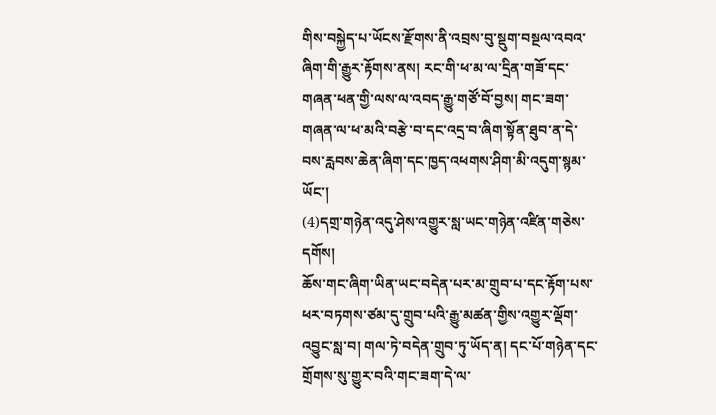གིས་བསྐྱེད་པ་ཡོངས་རྫོགས་ནི་འབྲས་བུ་སྡུག་བསྔལ་འབའ་ཞིག་གི་རྒྱུར་རྟོགས་ནས། རང་གི་ཕ་མ་ལ་དྲིན་གཟོ་དང་གཞན་ཕན་གྱི་ལས་ལ་འབད་རྒྱུ་གཙོ་བོ་བྱས། གང་ཟག་གཞན་ལ་ཕ་མའི་བརྩེ་བ་དང་འདྲ་བ་ཞིག་སྟོན་ཐུབ་ན་དེ་བས་རླབས་ཆེན་ཞིག་དང་ཁྱད་འཕགས་ཤིག་མི་འདུག་སྙམ་ཡོང་།
(4)དགྲ་གཉེན་འདུ་ཤེས་འགྱུར་སླ་ཡང་གཉེན་འཛིན་གཅེས་དགོས།
ཆོས་གང་ཞིག་ཡིན་ཡང་བདེན་པར་མ་གྲུབ་པ་དང་རྟོག་པས་ཕར་བཏགས་ཙམ་དུ་གྲུབ་པའི་རྒྱུ་མཚན་གྱིས་འགྱུར་ལྡོག་འབྱུང་སླ་བ། གལ་ཏེ་བདེན་གྲུབ་ཏུ་ཡོད་ན། དང་པོ་གཉེན་དང་གྲོགས་སུ་གྱུར་བའི་གང་ཟག་དེ་ལ་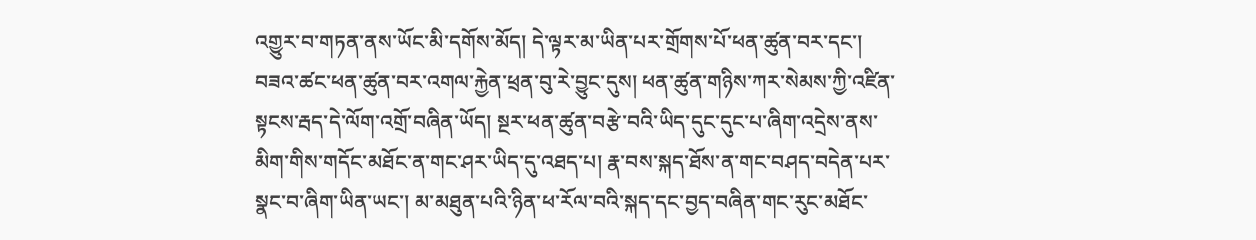འགྱུར་བ་གཏན་ནས་ཡོང་མི་དགོས་མོད། དེ་ལྟར་མ་ཡིན་པར་གྲོགས་པོ་ཕན་ཚུན་བར་དང་། བཟའ་ཚང་ཕན་ཚུན་བར་འགལ་རྐྱེན་ཕྲན་བུ་རེ་བྱུང་དུས། ཕན་ཚུན་གཉིས་ཀར་སེམས་ཀྱི་འཛིན་སྟངས་རྦད་དེ་ལོག་འགྲོ་བཞིན་ཡོད། སྔར་ཕན་ཚུན་བརྩེ་བའི་ཡིད་དུང་དུང་པ་ཞིག་འདྲེས་ནས་མིག་གིས་གདོང་མཐོང་ན་གང་ཤར་ཡིད་དུ་འཐད་པ། རྣ་བས་སྐད་ཐོས་ན་གང་བཤད་བདེན་པར་སྣང་བ་ཞིག་ཡིན་ཡང་། མ་མཐུན་པའི་ཉིན་ཕ་རོལ་བའི་སྐད་དང་བྱད་བཞིན་གང་རུང་མཐོང་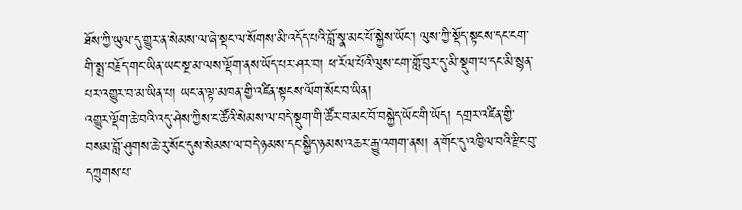ཐོས་ཀྱི་ཡུལ་དུ་གྱུར་ན་སེམས་ལ་ཞེ་སྡང་ལ་སོགས་མི་འདོད་པའི་བློ་སྣ་མང་པོ་སྐྱེས་ཡོང་། ལུས་ཀྱི་སྡོད་སྟངས་དང་ངག་གི་སྨྲ་བརྗོད་གང་ཡིན་ཡང་སྔ་མ་ལས་ལྡོག་ནས་ཡོད་པར་ཤར་བ། ཕ་རོལ་པོའི་ལུས་ངག་གློ་བུར་དུ་མི་སྡུག་པ་དང་མི་སྙན་པར་འགྱུར་བ་མ་ཡིན་པ། ཡང་ན་ལྟ་མཁན་གྱི་འཛིན་སྟངས་ལོག་སོང་བ་ཡིན།
འགྱུར་ལྡོག་ཆེ་བའི་འདུ་ཤེས་ཀྱིས་ང་ཚོའི་སེམས་ལ་བདེ་སྡུག་གི་ཚོར་བ་མང་བོ་བསྐྱེད་ཡོང་གི་ཡོད། དགྲར་འཛིན་གྱི་བསམ་བློ་ཤུགས་ཆེ་རུ་སོང་དུས་སེམས་ལ་བདེ་ཉམས་དང་སྐྱིད་ཉམས་འཆར་རྒྱུ་འགག་ནས། ན་གོང་དུ་འཁྱིལ་བའི་རྫིང་བུ་དཀྲུགས་པ་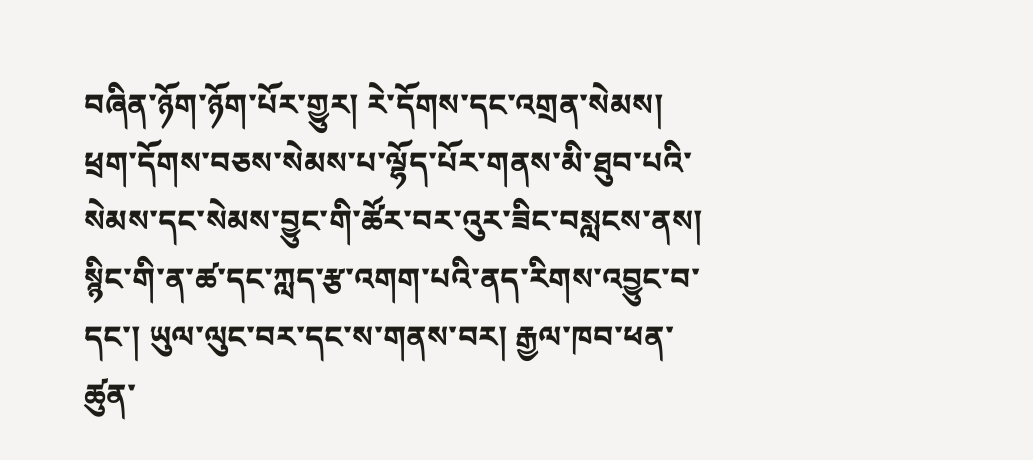བཞིན་ཉོག་ཉོག་པོར་གྱུར། རེ་དོགས་དང་འགྲན་སེམས། ཕྲག་དོགས་བཅས་སེམས་པ་ལྷོད་པོར་གནས་མི་ཐུབ་པའི་སེམས་དང་སེམས་བྱུང་གི་ཚོར་བར་འུར་ཟིང་བསླངས་ནས། སྙིང་གི་ན་ཚ་དང་ཀླད་རྩ་འགག་པའི་ནད་རིགས་འབྱུང་བ་དང་། ཡུལ་ལུང་བར་དང་ས་གནས་བར། རྒྱལ་ཁབ་ཕན་ཚུན་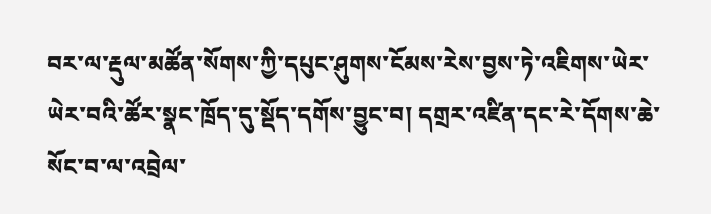བར་ལ་རྡུལ་མཚོན་སོགས་ཀྱི་དཔུང་ཤུགས་ངོམས་རེས་བྱས་ཏེ་འཇིགས་ཡེར་ཡེར་བའི་ཚོར་སྣང་ཁྲོད་དུ་སྡོད་དགོས་བྱུང་བ། དགྲར་འཛིན་དང་རེ་དོགས་ཆེ་སོང་བ་ལ་འབྲེལ་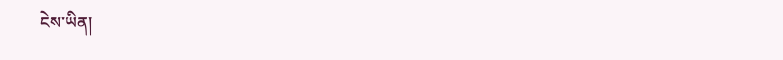ངེས་ཡིན།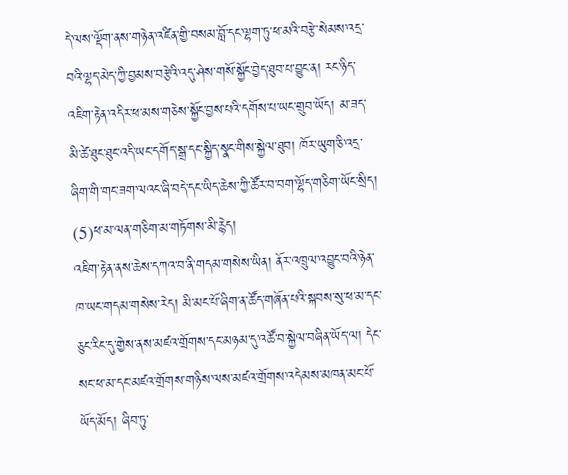དེ་ལས་ལྡོག་ནས་གཉེན་འཛིན་གྱི་བསམ་བློ་དང་ལྷག་ཏུ་ཕ་མའི་བརྩེ་སེམས་འདྲ་བའི་ལྷད་མེད་ཀྱི་བྱམས་བརྩེའི་འདུ་ཤེས་གསོ་སྐྱོང་བྱེད་ཐུབ་པ་བྱུང་ན། རང་ཉིད་འཇིག་རྟེན་འདིར་ཕ་མས་གཅེས་སྐྱོང་བྱས་པའི་དགོས་པ་ཡང་གྲུབ་ཡོད། མ་ཟད་མི་ཚེ་ཐུང་ཐུང་འདི་ཡང་དགོད་སྒྲ་དང་སྐྱིད་སྣང་གིས་སྐྱེལ་ཐུབ། ཁོར་ཡུག་ཅི་འདྲ་ཞིག་གི་གང་ཟག་ལའང་ཞི་བདེ་དང་ཡིད་ཆེས་ཀྱི་ཚོར་བ་བག་ལྷོད་གཅིག་ཡོང་སྲིད།
(5)ཕ་མ་ལན་གཅིག་མ་གཏོགས་མི་རྙེད།
འཇིག་རྟེན་ནས་ཆེས་དཀའ་བ་ནི་གདམ་གསེས་ཡིན། ནོར་འཁྲུལ་འབྱུང་བའི་ཉེན་ཁ་ཡང་གདམ་གསེས་རེད། མི་མང་པོ་ཞིག་ན་ཚོད་གཞོན་པའི་སྐབས་སུ་ཕ་མ་དང་ཅུང་རིང་དུ་གྱེས་ནས་མཛའ་གྲོགས་དང་མཉམ་དུ་འཚོ་བ་སྐྱེལ་བཞིན་ཡོད་ལ། དེང་སང་ཕ་མ་དང་མཛའ་གྲོགས་གཉིས་ལས་མཛའ་གྲོགས་འདེམས་མཁན་མང་པོ་ཡོད་མོད། ཞིབ་ཏུ་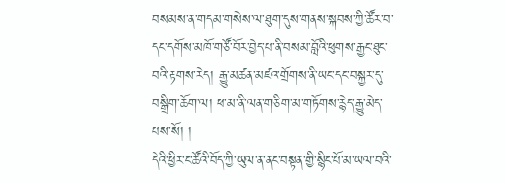བསམས་ན་གདམ་གསེས་ལ་ཐུག་དུས་གནས་སྐབས་ཀྱི་ཚོར་བ་དང་དགོས་མཁོ་གཙོ་བོར་བྱེད་པ་ནི་བསམ་བློའི་ཕུགས་རྒྱང་ཐུང་བའི་རྟགས་རེད། རྒྱུ་མཚན་མཛའ་གྲོགས་ནི་ཡང་དང་བསྐྱར་དུ་བསྒྲིག་ཆོག་ལ། ཕ་མ་ནི་ལན་གཅིག་མ་གཏོགས་རྙེད་རྒྱུ་མེད་པས་སོ། །
དེའི་ཕྱིར་ང་ཚོའི་བོད་ཀྱི་ཡུལ་ན་ནང་བསྟན་གྱི་སྙིང་པོ་མ་ཡལ་བའི་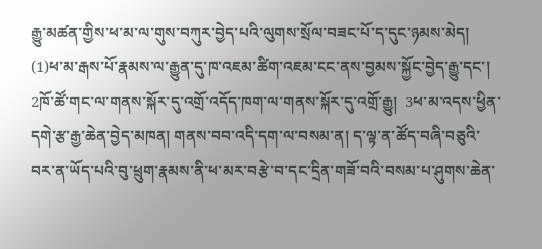རྒྱུ་མཚན་གྱིས་ཕ་མ་ལ་གུས་བཀུར་བྱེད་པའི་ལུགས་སྲོལ་བཟང་པོ་ད་དུང་ཉམས་མེད། (1)ཕ་མ་རྒས་པོ་རྣམས་ལ་རྒྱུན་དུ་ཁ་འཇམ་ཚིག་འཇམ་ངང་ནས་བྱམས་སྐྱོང་བྱེད་རྒྱུ་དང་། 2ཁོ་ཚོ་གང་ལ་གནས་སྐོར་དུ་འགྲོ་འདོད་ཁག་ལ་གནས་སྐོར་དུ་འགྲོ་རྒྱུ།  3ཕ་མ་འདས་ཕྱིན་དགེ་རྩ་རྒྱ་ཆེན་བྱེད་མཁན། གནས་བབ་འདི་དག་ལ་བསམ་ན། ད་ལྟ་ན་ཚོད་བཞི་བཅུའི་བར་ན་ཡོད་པའི་བུ་ཕྲུག་རྣམས་ནི་ཕ་མར་བརྩེ་བ་དང་དྲིན་གཟོ་བའི་བསམ་པ་ཤུགས་ཆེན་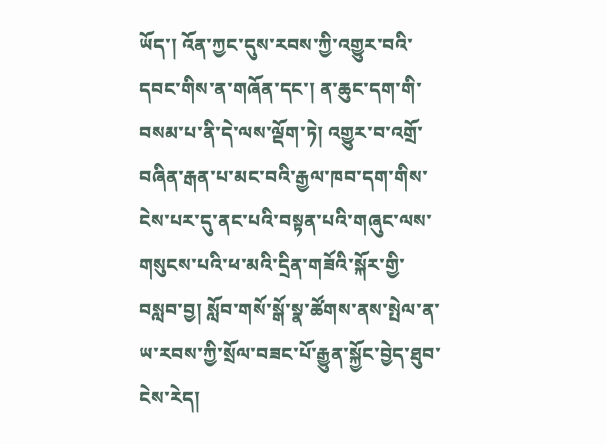ཡོད་། འོན་ཀྱང་དུས་རབས་ཀྱི་འགྱུར་བའི་དབང་གིས་ན་གཞོན་དང་། ན་ཆུང་དག་གི་བསམ་པ་ནི་དེ་ལས་ལྡོག་ཏེ། འགྱུར་བ་འགྲོ་བཞིན་རྒན་པ་མང་བའི་རྒྱལ་ཁབ་དག་གིས་ངེས་པར་དུ་ནང་པའི་བསྟན་པའི་གཞུང་ལས་གསུངས་པའི་ཕ་མའི་དྲིན་གཟོའི་སྐོར་གྱི་བསླབ་བྱ། སློབ་གསོ་སྒོ་སྣ་ཚོགས་ནས་སྤེལ་ན་ཡ་རབས་ཀྱི་སྲོལ་བཟང་པོ་རྒྱུན་སྐྱོང་བྱེད་ཐུབ་ངེས་རེད།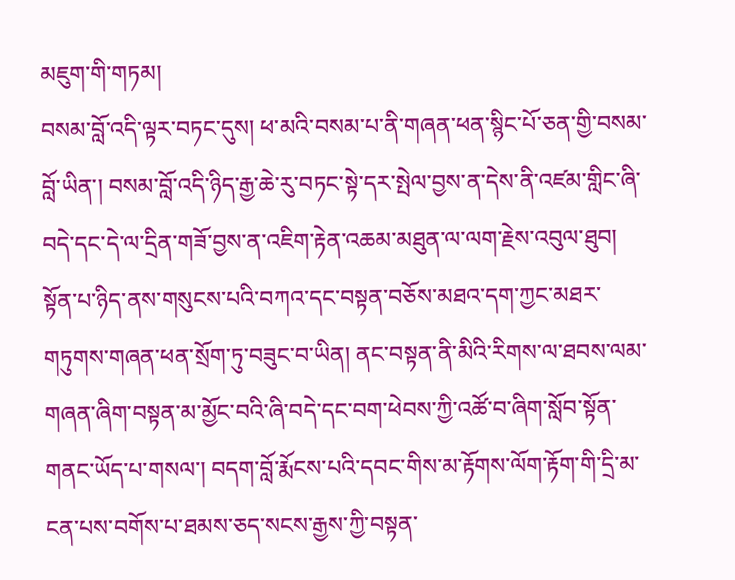མཇུག་གི་གཏམ།
བསམ་བློ་འདི་ལྟར་བཏང་དུས། ཕ་མའི་བསམ་པ་ནི་གཞན་ཕན་སྙིང་པོ་ཅན་གྱི་བསམ་བློ་ཡིན་། བསམ་བློ་འདི་ཉིད་རྒྱ་ཆེ་རུ་བཏང་སྟེ་དར་སྤེལ་བྱས་ན་དེས་ནི་འཛམ་གླིང་ཞི་བདེ་དང་དེ་ལ་དྲིན་གཟོ་བྱས་ན་འཇིག་རྟེན་འཆམ་མཐུན་ལ་ལག་རྗེས་འབུལ་ཐུབ། སྟོན་པ་ཉིད་ནས་གསུངས་པའི་བཀའ་དང་བསྟན་བཅོས་མཐའ་དག་ཀྱང་མཐར་གཏུགས་གཞན་ཕན་སྲོག་ཏུ་བཟུང་བ་ཡིན། ནང་བསྟན་ནི་མིའི་རིགས་ལ་ཐབས་ལམ་གཞན་ཞིག་བསྟན་མ་མྱོང་བའི་ཞི་བདེ་དང་བག་ཕེབས་ཀྱི་འཚོ་བ་ཞིག་སློབ་སྟོན་གནང་ཡོད་པ་གསལ་། བདག་བློ་རྨོངས་པའི་དབང་གིས་མ་རྟོགས་ལོག་རྟོག་གི་དྲི་མ་ངན་པས་བགོས་པ་ཐམས་ཅད་སངས་རྒྱས་ཀྱི་བསྟན་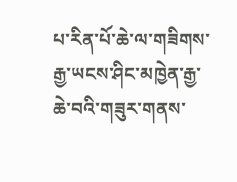པ་རིན་པོ་ཆེ་ལ་གཟིགས་རྒྱ་ཡངས་ཤིང་མཁྱེན་རྒྱ་ཆེ་བའི་གཟུར་གནས་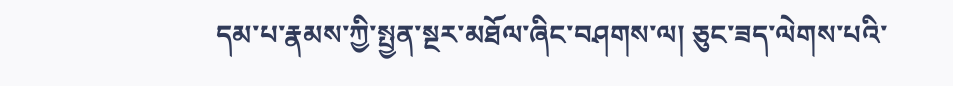དམ་པ་རྣམས་ཀྱི་སྤྱན་སྔར་མཐོལ་ཞིང་བཤགས་ལ། ཅུང་ཟད་ལེགས་པའི་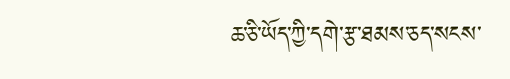ཆ་ཅི་ཡོད་ཀྱི་དགེ་རྩ་ཐམས་ཅད་སངས་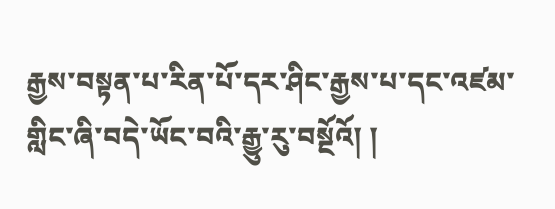རྒྱས་བསྟན་པ་རིན་པོ་དར་ཤིང་རྒྱས་པ་དང་འཛམ་གླིང་ཞི་བདེ་ཡོང་བའི་རྒྱུ་རུ་བསྔོའོ། །